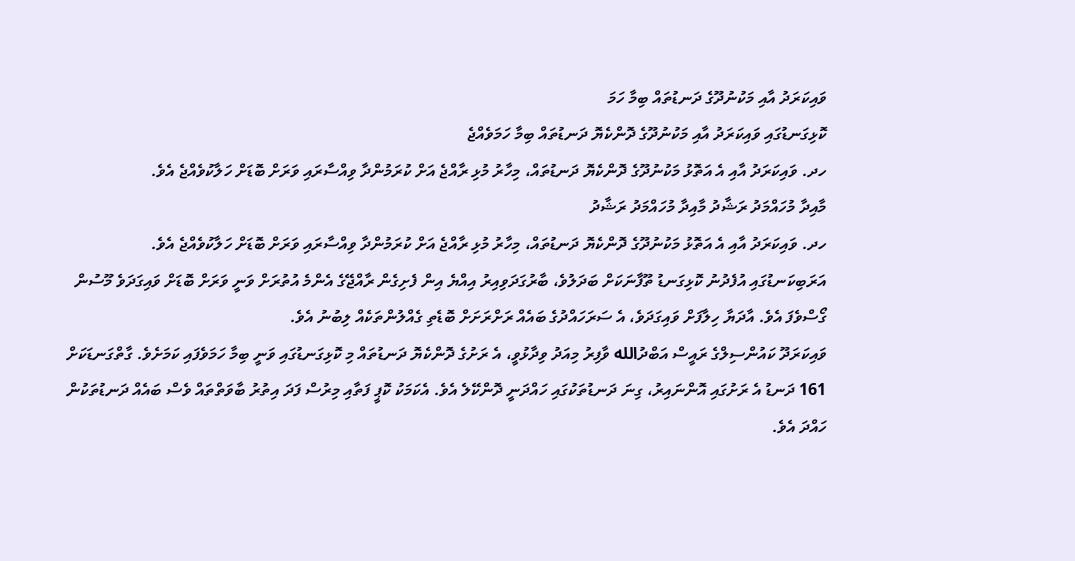ވައިކަރަދު އާއި މަކުނުދޫގެ ދަނޑުތައް ބިމާ ހަމަ
ކޮޅިގަނޑުގައި ވައިކަރަދު އާއި މަކުނުދޫގެ ދޮންކެޔޮ ދަނޑުތައް ބިމާ ހަމަވެއްޖެ
ހދ. ވައިކަރަދު އާއި އެ އަތޮޅު މަކުނުދޫގެ ދޮންކެޔޮ ދަނޑުތައް، މިހާރު މުޅި ރާއްޖެ އަށް ކުރަމުންދާ ވިއްސާރައި ވަރަށް ބޮޑަށް ހަލާކުވެއްޖެ އެވެ.
މާއިދާ މުހައްމަދު ރަޝާދު މާއިދާ މުހައްމަދު ރަޝާދު
ހދ. ވައިކަރަދު އާއި އެ އަތޮޅު މަކުނުދޫގެ ދޮންކެޔޮ ދަނޑުތައް، މިހާރު މުޅި ރާއްޖެ އަށް ކުރަމުންދާ ވިއްސާރައި ވަރަށް ބޮޑަށް ހަލާކުވެއްޖެ އެވެ.
އަރަބިކަނޑުގައި އުފެދުނު ކޮޅިގަނޑު ތޫފާނަކަށް ބަދަލުވެ، ބާރުގަދަވިއިރު އިއްޔެ އިން ފެށިގެން ރާއްޖޭގެ އެންމެ އުތުރަށް ވަނީ ވަރަށް ބޮޑަށް ވައިގަދަވެ މޫސުން ގޯސްވެފަ އެވެ. އާދަޔާ ހިލާފަށް ވައިގަދަވެ، އެ ސަރަހައްދުގެ ބައެއް ރަށްރަށަށް ބޮޑެތި ގެއްލުންތަކެއް ލިބުނު އެވެ.
ވައިކަރަދޫ ކައުންސިލްގެ ރައީސް އަބްދުالله ވާފިރު މިއަދު ވިދާޅުވީ، އެ ރަށުގެ ދޮންކެޔޮ ދަނޑުތައް މި ކޮޅިގަނޑުގައި ވަނީ ބިމާ ހަމަވެފައި ކަމަށެވެ. ގާތްގަނޑަކަށް 161 ދަނޑު އެ ރަށުގައި އޮންނައިރު، ގިނަ ދަނޑުތަކުގައި ހައްދަނީ ދޮންކޭލެ އެވެ. އެކަމަކު ކޮޕީ ފަތާއި މިރުސް ފަދަ އިތުރު ބާވަތްތައް ވެސް ބައެއް ދަނޑުތަކުން ހައްދަ އެވެ.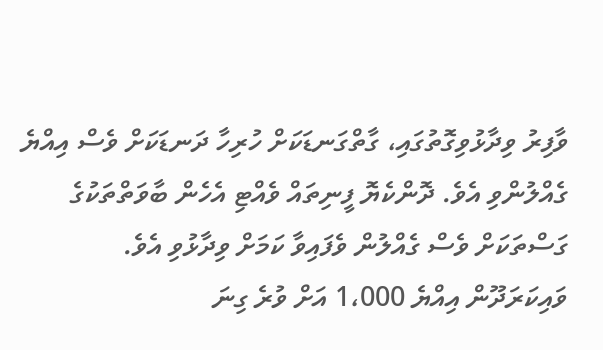ވާފިރު ވިދާޅުވިގޮތުގައި، ގާތްގަނޑަކަށް ހުރިހާ ދަނޑަކަށް ވެސް އިއްޔެ ގެއްލުންވި އެވެ. ދޮންކެޔޮ ފީނިތައް ވެއްޓި އެހެން ބާވަތްތަކުގެ ގަސްތަކަށް ވެސް ގެއްލުން ވެފައިވާ ކަމަށް ވިދާޅުވި އެވެ.
ވައިކަރަދޫން އިއްޔެ 1،000 އަށް ވުރެ ގިނަ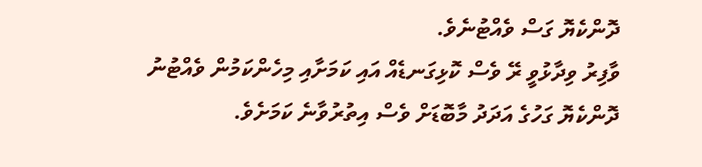ދޮންކެޔޮ ގަސް ވެއްޓުނެވެ.
ވާފިރު ވިދާޅުވީ ރޭ ވެސް ކޮޅިގަނޑެއް އައި ކަމަށާއި މިހެންކަމުން ވެއްޓުނު ދޮންކެޔޮ ގަހުގެ އަދަދު މާބޮޑަށް ވެސް އިތުރުވާނެ ކަމަށެވެ.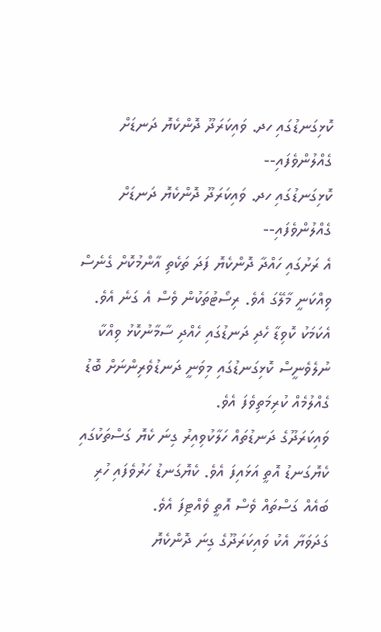ކޮޅިގަނޑުގައި ހދ. ވައިކަރަދޫ ދޮންކެޔޮ ދަނޑަށް ގެއްލުންވެފައި--
ކޮޅިގަނޑުގައި ހދ. ވައިކަރަދޫ ދޮންކެޔޮ ދަނޑަށް ގެއްލުންވެފައި--
އެ ރަށުގައި ހައްދާ ދޮންކެޔޮ ފަދަ ތަކެތި އާންމުކޮށް ގެނެސް ވިއްކަނީ މާލޭގަ އެވެ. ރިސޯޓުތަކުން ވެސް އެ ގަނެ އެވެ. އެކަމަކު ކޮވިޑާ ހެދި ދަނޑުގައި ހެއްދި ސާމާނުކޮޅު ވިއްކާ ނުލެވެނީސް ކޮޅިގަނޑުގައި މިވަނީ ދަނޑުވެރިންނަށް ބޮޑު ގެއްލުމެއް ކުރިމަތިވެފަ އެވެ.
ވައިކަރަދޫގެ ދަނޑުތައް ހަލާކުވިއިރު ގިނަ ކެޔޮ ގަސްތަކުގައި ކެޔޮގަނޑު އޮތީ އަޅައިފަ އެވެ. ކެޔޮގަނޑު ހަރުވެފައި ހުރި ބައެއް ގަސްތައް ވެސް އޮތީ ވެއްޓިފަ އެވެ.
ގަދަވަޔާ އެކު ވައިކަރަދޫގެ ގިނަ ދޮންކެޔޮ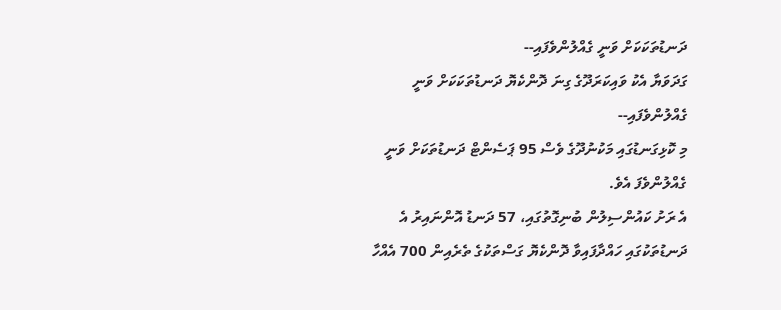ދަނޑުތަކަކަށް ވަނީ ގެއްލުންވެފައި--
ގަދަވަޔާ އެކު ވައިކަރަދޫގެ ގިނަ ދޮންކެޔޮ ދަނޑުތަކަކަށް ވަނީ ގެއްލުންވެފައި--
މި ކޮޅިގަނޑުގައި މަކުނުދޫގެ ވެސް 95 ޕަސެންޓް ދަނޑުތަކަށް ވަނީ ގެއްލުންވެފަ އެވެ.
އެ ރަށު ކައުންސިލުން ބުނިގޮތުގައި، 57 ދަނޑު އޮންނައިރު އެ ދަނޑުތަކުގައި ހައްދާފައިވާ ދޮންކެޔޮ ގަސްތަކުގެ ތެރެއިން 700 އެއްހާ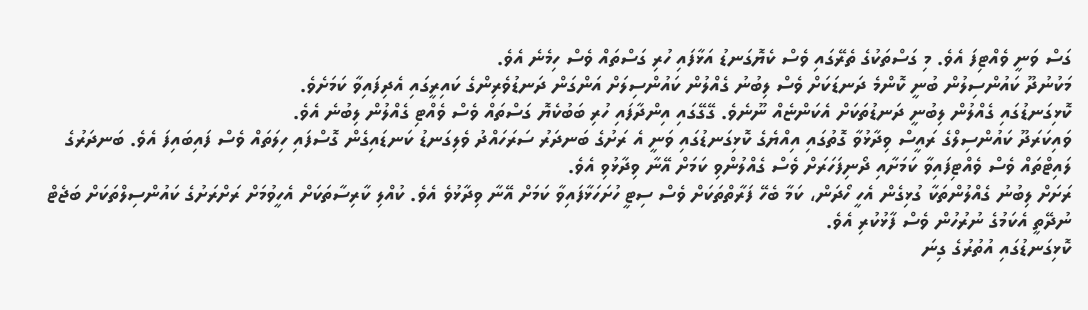ގަސް ވަނީ ވެއްޓިފަ އެވެ. މި ގަސްތަކުގެ ތެރޭގައި ވެސް ކެޔޮގަނޑު އަޅާފައި ހުރި ގަސްތައް ވެސް ހިމެނެ އެވެ.
މަކުނުދޫ ކައުންސިލުން ބުނީ ކޮންމެ ދަނޑަކަށް ވެސް ލިބުނު ގެއްލުން ކައުންސިލަށް އަންގަން ދަނޑުވެރިންގެ ކައިރީގައި އެދިފައިވާ ކަމަށެވެ.
ކޮޅިގަނޑުގައި ގެއްލުން ލިބުނީ ދަނޑުތަކަށް އެކަންޏެއް ނޫނެވެ. ގޭގޭގައި އިންދާފައި ހުރި ބަބުކެޔޮ ގަސްތައް ވެސް ވެއްޓި ގެއްލުން ލިބުނެ އެވެ.
ވައިކަރަދޫ ކައުންސިލްގެ ރައީސް ވިދާޅުވާ ގޮތުގައި އިއްޔެގެ ކޮޅިގަނޑުގައި ވަނީ އެ ރަށުގެ ބަނދަރު ސަރަހައްދު ވެލިގަނޑު ކަނޑައިގެން ގޮސްފައި ހިލަތައް ވެސް ފައިބައިފަ އެވެ. ބަނދަރުގެ ލައިޓްތައް ވެސް ވެއްޓިފައިވާ ކަމަށާއި ދޯނިފަހަރަށް ވެސް ގެއްލުންވި ކަމަށް އޭނާ ވިދާޅުވި އެވެ.
ރަށަށް ލިބުނު ގެއްލުންތަކާ ގުޅިގެން އެހީ ހޯދަން، ކަމާ ބެހޭ ފަރާތްތަކަށް ވެސް ސިޓީ ހުށަހަޅާފައިވާ ކަމަށް އޭނާ ވިދާޅުވެ އެވެ. ކުއްލި ކާރިސާތަކަށް އެހީވުމަށް ރަށްރަށުގެ ކައުންސިލްތަކަށް ބަޖެޓް ނުދޭތީ އެކަމުގެ ނުރުހުން ވެސް ފާޅުކުރި އެވެ.
ކޮޅިގަނޑުގައި އުތުރުގެ ގިނަ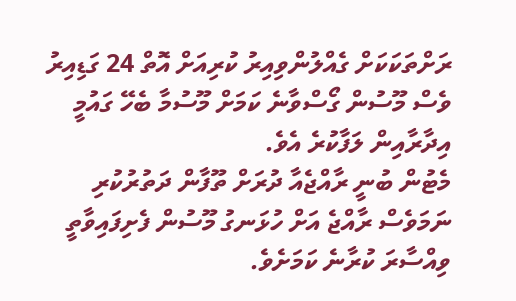ރަށްތަކަކަށް ގެއްލުންވިއިރު ކުރިއަށް އޮތް 24 ގަޑިއިރު ވެސް މޫސުން ގޯސްވާނެ ކަމަށް މޫސުމާ ބެހޭ ގައުމީ އިދާރާއިން ލަފާކުރެ އެވެ.
މެޓުން ބުނީ ރާއްޖެއާ ދުރަށް ތޫފާން ދަތުރުކުރި ނަމަވެސް ރާއްޖެ އަށް ހުޅަނގު މޫސުން ފެށިފައިވާތީ ވިއްސާރަ ކުރާނެ ކަމަށެވެ.